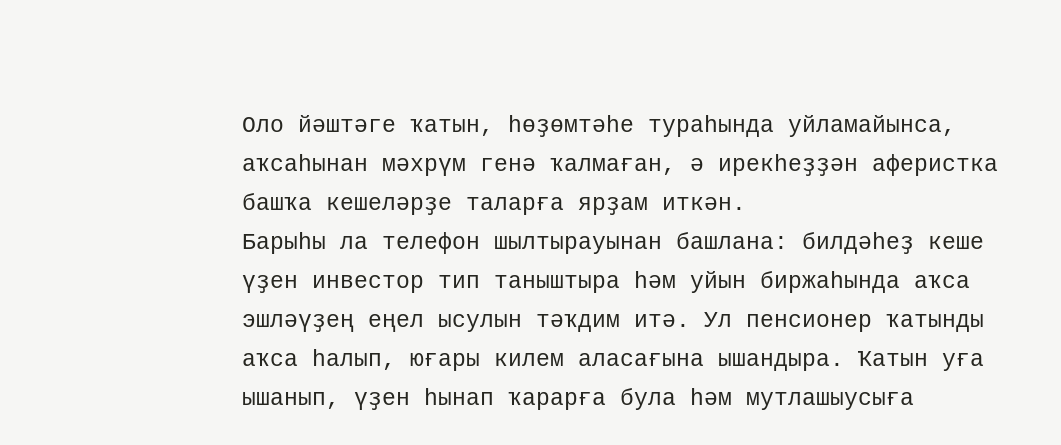Оло йәштәге ҡатын, һөҙөмтәһе тураһында уйламайынса, аҡсаһынан мәхрүм генә ҡалмаған, ә ирекһеҙҙән аферистка башҡа кешеләрҙе таларға ярҙам иткән.
Барыһы ла телефон шылтырауынан башлана: билдәһеҙ кеше үҙен инвестор тип таныштыра һәм уйын биржаһында аҡса эшләүҙең еңел ысулын тәҡдим итә. Ул пенсионер ҡатынды аҡса һалып, юғары килем аласағына ышандыра. Ҡатын уға ышанып, үҙен һынап ҡарарға була һәм мутлашыусыға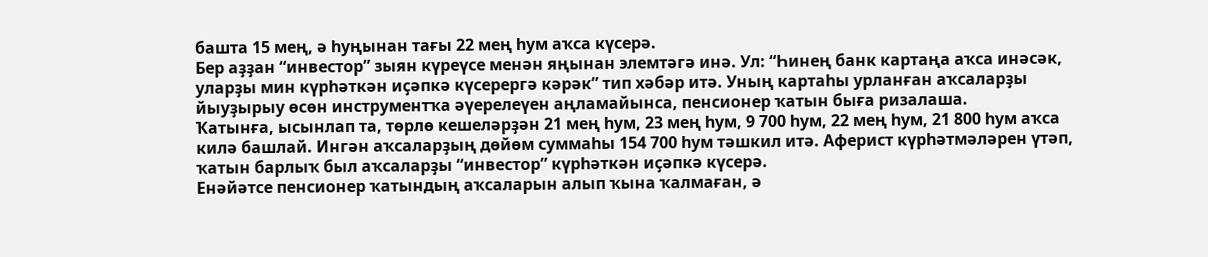башта 15 мең, ә һуңынан тағы 22 мең һум аҡса күсерә.
Бер аҙҙан “инвестор” зыян күреүсе менән яңынан элемтәгә инә. Ул: “Һинең банк картаңа аҡса инәсәк, уларҙы мин күрһәткән иҫәпкә күсерергә кәрәк” тип хәбәр итә. Уның картаһы урланған аҡсаларҙы йыуҙырыу өсөн инструментҡа әүерелеүен аңламайынса, пенсионер ҡатын быға ризалаша.
Ҡатынға, ысынлап та, төрлө кешеләрҙән 21 мең һум, 23 мең һум, 9 700 һум, 22 мең һум, 21 800 һум аҡса килә башлай. Ингән аҡсаларҙың дөйөм суммаһы 154 700 һум тәшкил итә. Аферист күрһәтмәләрен үтәп, ҡатын барлыҡ был аҡсаларҙы “инвестор” күрһәткән иҫәпкә күсерә.
Енәйәтсе пенсионер ҡатындың аҡсаларын алып ҡына ҡалмаған, ә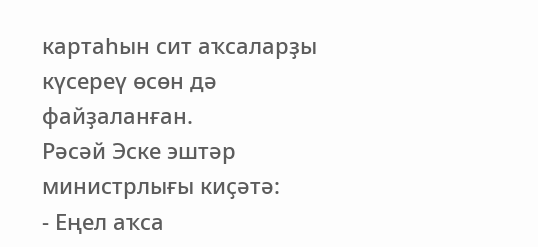картаһын сит аҡсаларҙы күсереү өсөн дә файҙаланған.
Рәсәй Эске эштәр министрлығы киҫәтә:
- Еңел аҡса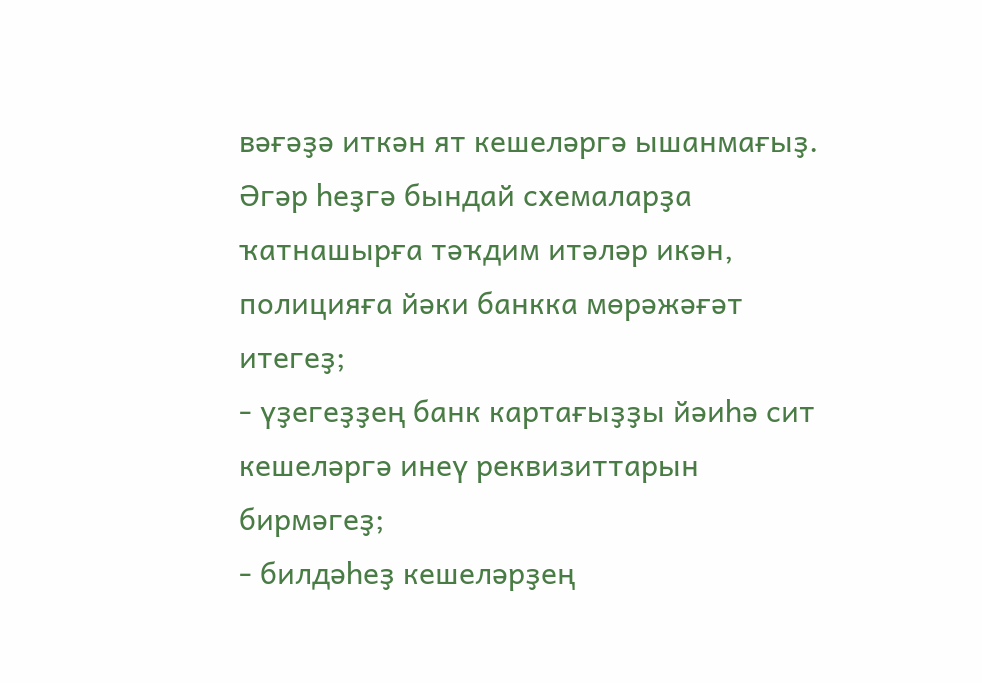вәғәҙә иткән ят кешеләргә ышанмағыҙ. Әгәр һеҙгә бындай схемаларҙа ҡатнашырға тәҡдим итәләр икән, полицияға йәки банкка мөрәжәғәт итегеҙ;
- үҙегеҙҙең банк картағыҙҙы йәиһә сит кешеләргә инеү реквизиттарын бирмәгеҙ;
- билдәһеҙ кешеләрҙең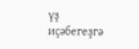үҙ иҫәбегеҙгә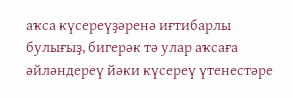аҡса күсереүҙәренә иғтибарлы булығыҙ, бигерәк тә улар аҡсаға әйләндереү йәки күсереү үтенестәре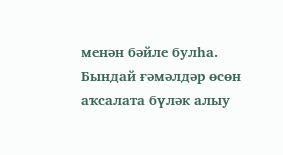менән бәйле булһа. Бындай ғәмәлдәр өсөн аҡсалата бүләк алыу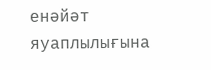енәйәт яуаплылығына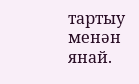тартыу менән янай.